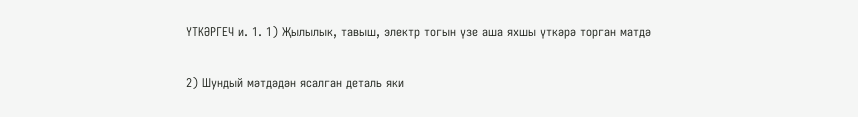ҮТКӘРГЕЧ и. 1. 1) Җылылык, тавыш, электр тогын үзе аша яхшы үткәрә торган матдә

2) Шундый мәтдәдән ясалган деталь яки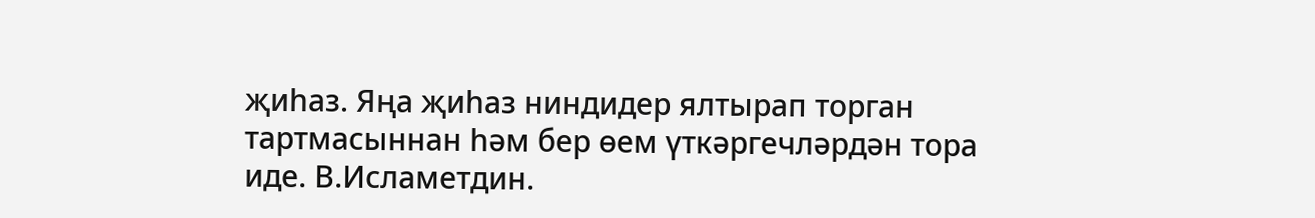җиһаз. Яңа җиһаз ниндидер ялтырап торган тартмасыннан һәм бер өем үткәргечләрдән тора иде. В.Исламетдин.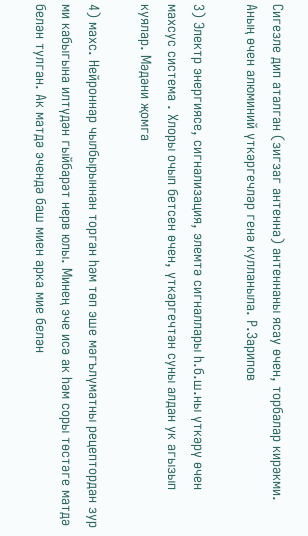Сигезле дип аталган (зигзаг антенна) антеннаны ясау өчен, торбалар кирәкми. Аның өчен алюминий үткәргечләр генә кулланыла. Р.Зарипов

3) Электр энергиясе, сигнализация, элемтә сигналлары һ.б.ш.ны үткәрү өчен махсус система . Хлоры очып бетсен өчен, үткәргечтән суны алдан ук агызып куялар. Мәдәни җомга

4) махс. Нейроннар чылбырыннан торган һәм төп эше мәгълүматны рецептордан зур ми кабыгына илтүдән гыйбарәт нерв юлы. Минең эче исә ак һәм соры төстәге матдә белән тулган. Ак матдә эчендә баш миен арка мие белән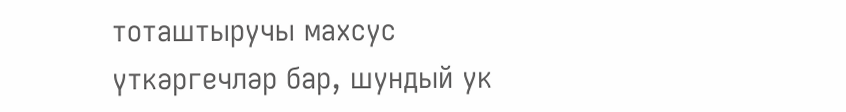тоташтыручы махсус үткәргечләр бар, шундый ук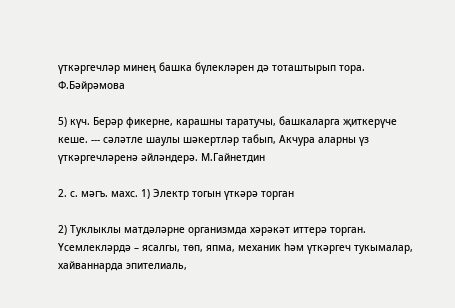үткәргечләр минең башка бүлекләрен дә тоташтырып тора. Ф.Бәйрәмова

5) күч. Берәр фикерне, карашны таратучы, башкаларга җиткерүче кеше. --- сәләтле шаулы шәкертләр табып, Акчура аларны үз үткәргечләренә әйләндерә. М.Гайнетдин

2. с. мәгъ. махс. 1) Электр тогын үткәрә торган

2) Туклыклы матдәләрне организмда хәрәкәт иттерә торган. Үсемлекләрдә – ясалгы, төп, япма, механик һәм үткәргеч тукымалар, хайваннарда эпителиаль,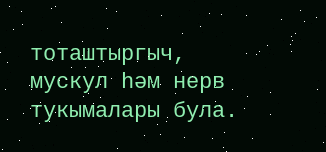тоташтыргыч, мускул һәм нерв тукымалары була.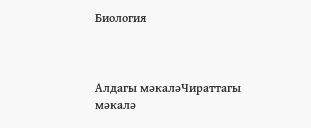Биология



Алдагы мәкаләЧираттагы мәкалә